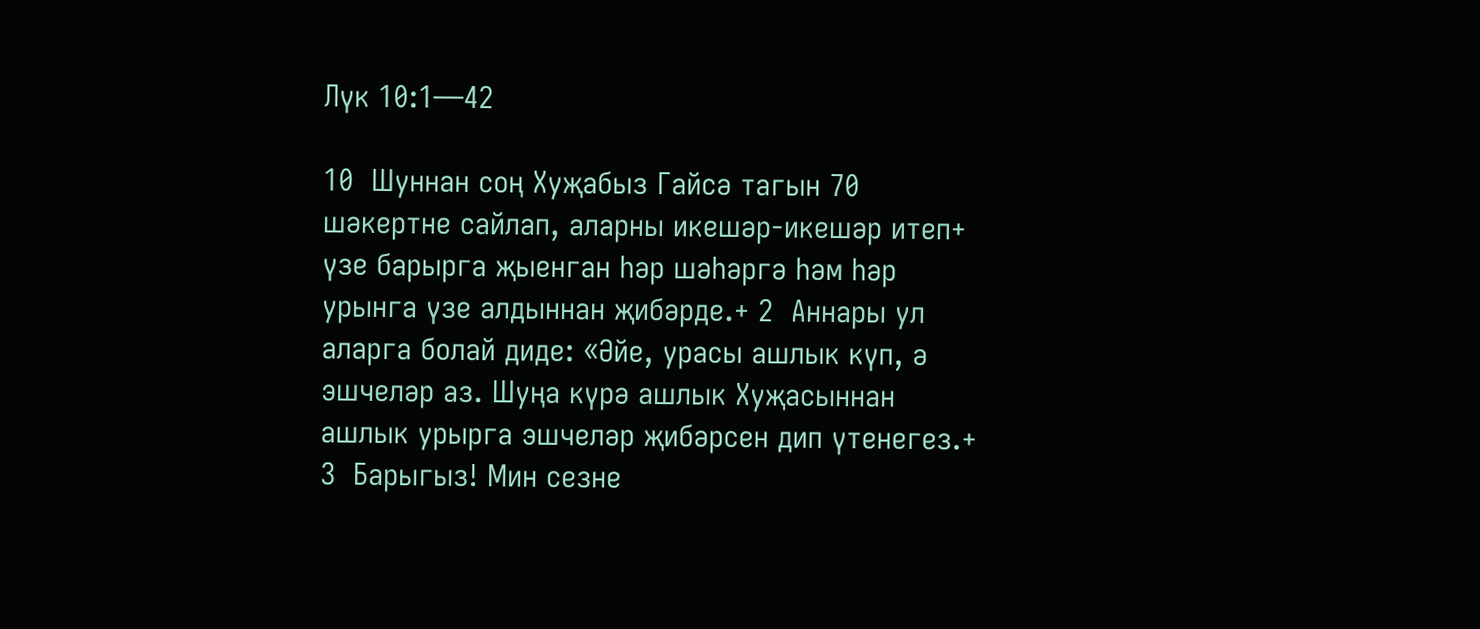Лүк 10:1—42

10  Шуннан соң Хуҗабыз Гайсә тагын 70 шәкертне сайлап, аларны икешәр-икешәр итеп+ үзе барырга җыенган һәр шәһәргә һәм һәр урынга үзе алдыннан җибәрде.+ 2  Аннары ул аларга болай диде: «Әйе, урасы ашлык күп, ә эшчеләр аз. Шуңа күрә ашлык Хуҗасыннан ашлык урырга эшчеләр җибәрсен дип үтенегез.+ 3  Барыгыз! Мин сезне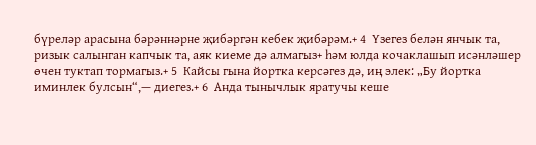бүреләр арасына бәрәннәрне җибәргән кебек җибәрәм.+ 4  Үзегез белән янчык та, ризык салынган капчык та, аяк киеме дә алмагыз+ һәм юлда кочаклашып исәнләшер өчен туктап тормагыз.+ 5  Кайсы гына йортка керсәгез дә, иң элек: „Бу йортка иминлек булсын“,— диегез.+ 6  Анда тынычлык яратучы кеше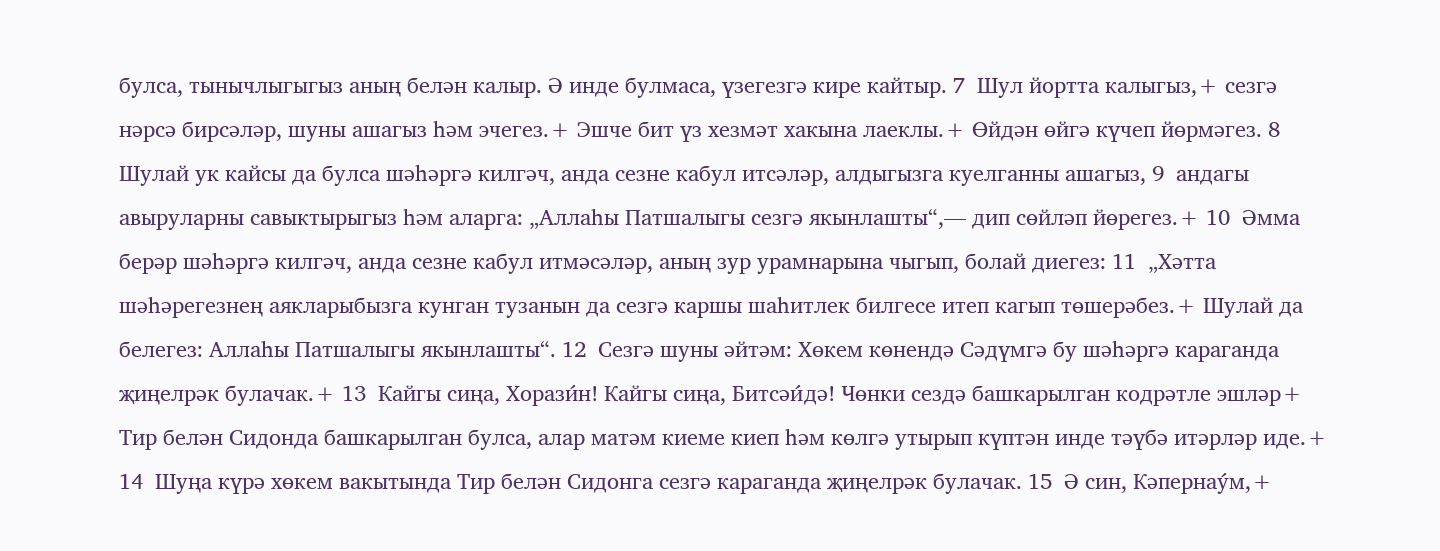булса, тынычлыгыгыз аның белән калыр. Ә инде булмаса, үзегезгә кире кайтыр. 7  Шул йортта калыгыз,+ сезгә нәрсә бирсәләр, шуны ашагыз һәм эчегез.+ Эшче бит үз хезмәт хакына лаеклы.+ Өйдән өйгә күчеп йөрмәгез. 8  Шулай ук кайсы да булса шәһәргә килгәч, анда сезне кабул итсәләр, алдыгызга куелганны ашагыз, 9  андагы авыруларны савыктырыгыз һәм аларга: „Аллаһы Патшалыгы сезгә якынлашты“,— дип сөйләп йөрегез.+ 10  Әмма берәр шәһәргә килгәч, анда сезне кабул итмәсәләр, аның зур урамнарына чыгып, болай диегез: 11  „Хәтта шәһәрегезнең аякларыбызга кунган тузанын да сезгә каршы шаһитлек билгесе итеп кагып төшерәбез.+ Шулай да белегез: Аллаһы Патшалыгы якынлашты“. 12  Сезгә шуны әйтәм: Хөкем көнендә Сәдүмгә бу шәһәргә караганда җиңелрәк булачак.+ 13  Кайгы сиңа, Хорази́н! Кайгы сиңа, Битсәи́дә! Чөнки сездә башкарылган кодрәтле эшләр+ Тир белән Сидонда башкарылган булса, алар матәм киеме киеп һәм көлгә утырып күптән инде тәүбә итәрләр иде.+ 14  Шуңа күрә хөкем вакытында Тир белән Сидонга сезгә караганда җиңелрәк булачак. 15  Ә син, Кәпернау́м,+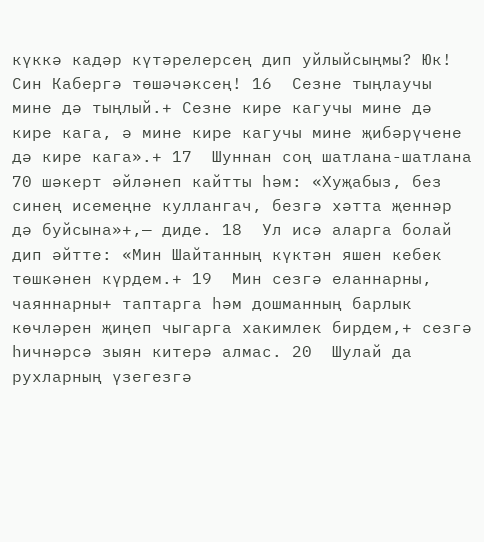күккә кадәр күтәрелерсең дип уйлыйсыңмы? Юк! Син Кабергә төшәчәксең! 16  Сезне тыңлаучы мине дә тыңлый.+ Сезне кире кагучы мине дә кире кага, ә мине кире кагучы мине җибәрүчене дә кире кага».+ 17  Шуннан соң шатлана-шатлана 70 шәкерт әйләнеп кайтты һәм: «Хуҗабыз, без синең исемеңне куллангач, безгә хәтта җеннәр дә буйсына»+,— диде. 18  Ул исә аларга болай дип әйтте: «Мин Шайтанның күктән яшен кебек төшкәнен күрдем.+ 19  Мин сезгә еланнарны, чаяннарны+ таптарга һәм дошманның барлык көчләрен җиңеп чыгарга хакимлек бирдем,+ сезгә һичнәрсә зыян китерә алмас. 20  Шулай да рухларның үзегезгә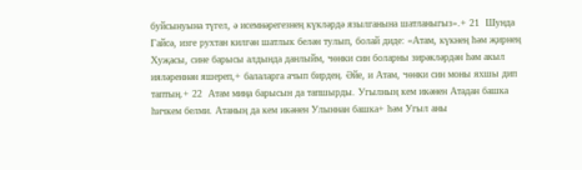буйсынуына түгел, ә исемнәрегезнең күкләрдә язылганына шатланыгыз».+ 21  Шунда Гайсә, изге рухтан килгән шатлык белән тулып, болай диде: «Атам, күкнең һәм җирнең Хуҗасы, сине барысы алдында данлыйм, чөнки син боларны зирәкләрдән һәм акыл ияләреннән яшереп,+ балаларга ачып бирдең. Әйе, и Атам, чөнки син моны яхшы дип таптың.+ 22  Атам миңа барысын да тапшырды. Угылның кем икәнен Атадан башка һичкем белми. Атаның да кем икәнен Улыннан башка+ һәм Угыл аны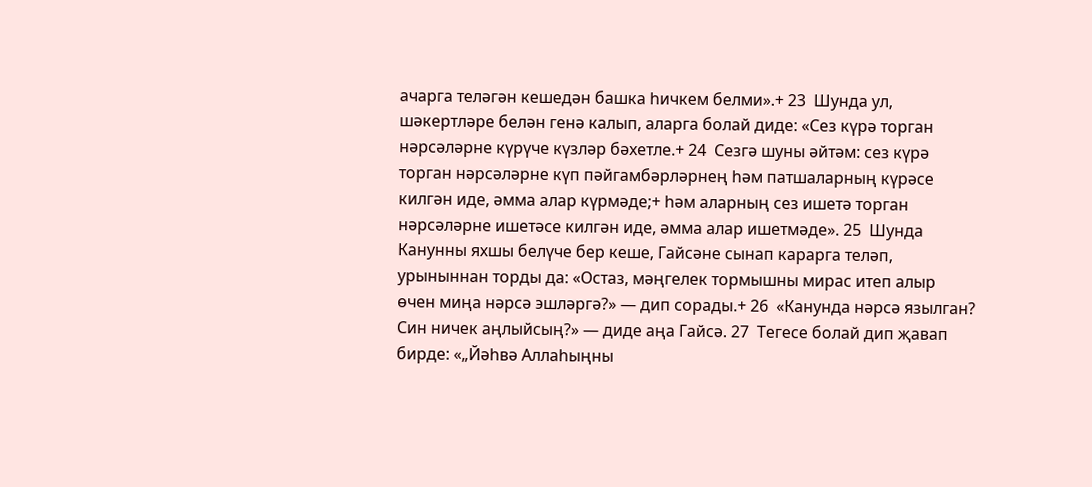ачарга теләгән кешедән башка һичкем белми».+ 23  Шунда ул, шәкертләре белән генә калып, аларга болай диде: «Сез күрә торган нәрсәләрне күрүче күзләр бәхетле.+ 24  Сезгә шуны әйтәм: сез күрә торган нәрсәләрне күп пәйгамбәрләрнең һәм патшаларның күрәсе килгән иде, әмма алар күрмәде;+ һәм аларның сез ишетә торган нәрсәләрне ишетәсе килгән иде, әмма алар ишетмәде». 25  Шунда Канунны яхшы белүче бер кеше, Гайсәне сынап карарга теләп, урыныннан торды да: «Остаз, мәңгелек тормышны мирас итеп алыр өчен миңа нәрсә эшләргә?» — дип сорады.+ 26  «Канунда нәрсә язылган? Син ничек аңлыйсың?» — диде аңа Гайсә. 27  Тегесе болай дип җавап бирде: «„Йәһвә Аллаһыңны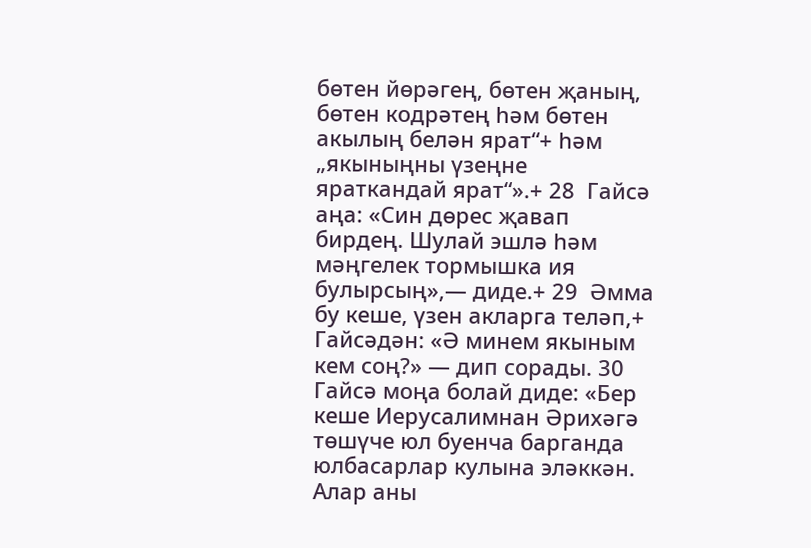бөтен йөрәгең, бөтен җаның, бөтен кодрәтең һәм бөтен акылың белән ярат“+ һәм „якыныңны үзеңне яраткандай ярат“».+ 28  Гайсә аңа: «Син дөрес җавап бирдең. Шулай эшлә һәм мәңгелек тормышка ия булырсың»,— диде.+ 29  Әмма бу кеше, үзен акларга теләп,+ Гайсәдән: «Ә минем якыным кем соң?» — дип сорады. 30  Гайсә моңа болай диде: «Бер кеше Иерусалимнан Әрихәгә төшүче юл буенча барганда юлбасарлар кулына эләккән. Алар аны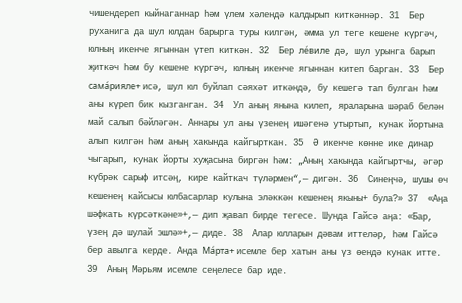чишендереп кыйнаганнар һәм үлем хәлендә калдырып киткәннәр. 31  Бер руханига да шул юлдан барырга туры килгән, әмма ул теге кешене күргәч, юлның икенче ягыннан үтеп киткән. 32  Бер ле́виле дә, шул урынга барып җиткәч һәм бу кешене күргәч, юлның икенче ягыннан китеп барган. 33  Бер сама́рияле+ исә, шул юл буйлап сәяхәт иткәндә, бу кешегә тап булган һәм аны күреп бик кызганган. 34  Ул аның янына килеп, яраларына шәраб белән май салып бәйләгән. Аннары ул аны үзенең ишәгенә утыртып, кунак йортына алып килгән һәм аның хакында кайгырткан. 35  Ә икенче көнне ике динар чыгарып, кунак йорты хуҗасына биргән һәм: „Аның хакында кайгыртчы, әгәр күбрәк сарыф итсәң, кире кайткач түләрмен“,— дигән. 36  Синеңчә, шушы өч кешенең кайсысы юлбасарлар кулына эләккән кешенең якыны+ була?» 37  «Аңа шәфкать күрсәткәне»+,— дип җавап бирде тегесе. Шунда Гайсә аңа: «Бар, үзең дә шулай эшлә»+,— диде. 38  Алар юлларын дәвам иттеләр, һәм Гайсә бер авылга керде. Анда Ма́рта+ исемле бер хатын аны үз өендә кунак итте. 39  Аның Мәрьям исемле сеңелесе бар иде.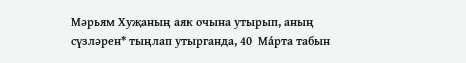Мәрьям Хуҗаның аяк очына утырып, аның сүзләрен* тыңлап утырганда, 40  Ма́рта табын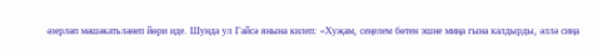әзерләп мәшәкатьләнеп йөри иде. Шунда ул Гайсә янына килеп: «Хуҗам, сеңелем бөтен эшне миңа гына калдырды, әллә сиңа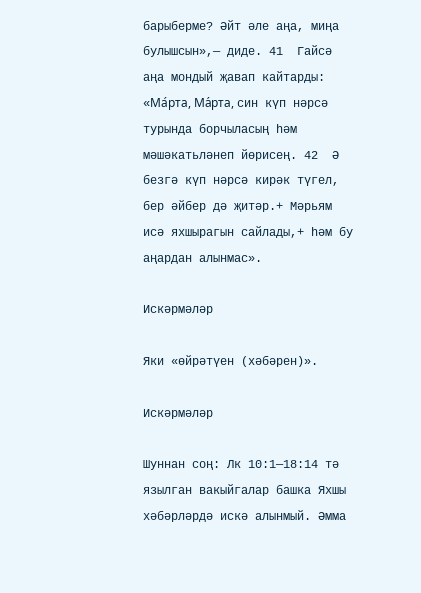барыберме? Әйт әле аңа, миңа булышсын»,— диде. 41  Гайсә аңа мондый җавап кайтарды: «Ма́рта, Ма́рта, син күп нәрсә турында борчыласың һәм мәшәкатьләнеп йөрисең. 42  Ә безгә күп нәрсә кирәк түгел, бер әйбер дә җитәр.+ Мәрьям исә яхшырагын сайлады,+ һәм бу аңардан алынмас».

Искәрмәләр

Яки «өйрәтүен (хәбәрен)».

Искәрмәләр

Шуннан соң: Лк 10:1—18:14 тә язылган вакыйгалар башка Яхшы хәбәрләрдә искә алынмый. Әмма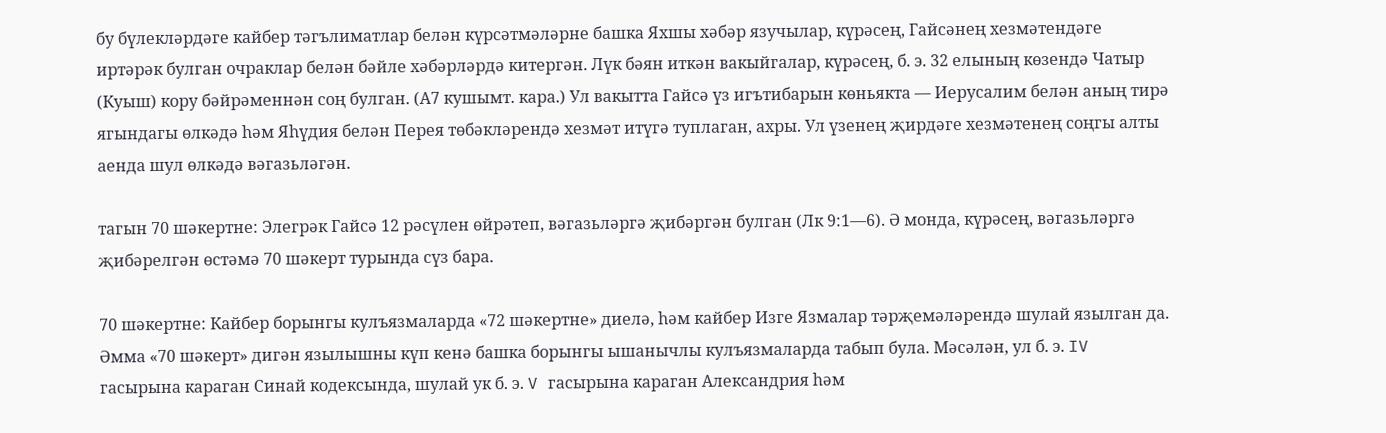бу бүлекләрдәге кайбер тәгълиматлар белән күрсәтмәләрне башка Яхшы хәбәр язучылар, күрәсең, Гайсәнең хезмәтендәге иртәрәк булган очраклар белән бәйле хәбәрләрдә китергән. Лүк бәян иткән вакыйгалар, күрәсең, б. э. 32 елының көзендә Чатыр (Куыш) кору бәйрәменнән соң булган. (А7 кушымт. кара.) Ул вакытта Гайсә үз игътибарын көньякта — Иерусалим белән аның тирә ягындагы өлкәдә һәм Яһүдия белән Перея төбәкләрендә хезмәт итүгә туплаган, ахры. Ул үзенең җирдәге хезмәтенең соңгы алты аенда шул өлкәдә вәгазьләгән.

тагын 70 шәкертне: Элегрәк Гайсә 12 рәсүлен өйрәтеп, вәгазьләргә җибәргән булган (Лк 9:1—6). Ә монда, күрәсең, вәгазьләргә җибәрелгән өстәмә 70 шәкерт турында сүз бара.

70 шәкертне: Кайбер борынгы кулъязмаларда «72 шәкертне» диелә, һәм кайбер Изге Язмалар тәрҗемәләрендә шулай язылган да. Әмма «70 шәкерт» дигән язылышны күп кенә башка борынгы ышанычлы кулъязмаларда табып була. Мәсәлән, ул б. э. IV гасырына караган Синай кодексында, шулай ук б. э. V гасырына караган Александрия һәм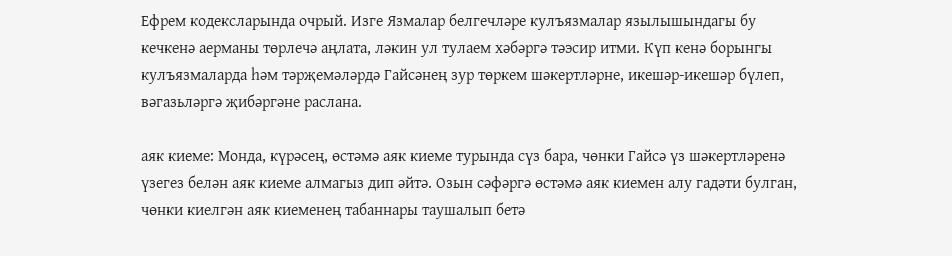Ефрем кодексларында очрый. Изге Язмалар белгечләре кулъязмалар язылышындагы бу кечкенә аерманы төрлечә аңлата, ләкин ул тулаем хәбәргә тәэсир итми. Күп кенә борынгы кулъязмаларда һәм тәрҗемәләрдә Гайсәнең зур төркем шәкертләрне, икешәр-икешәр бүлеп, вәгазьләргә җибәргәне раслана.

аяк киеме: Монда, күрәсең, өстәмә аяк киеме турында сүз бара, чөнки Гайсә үз шәкертләренә үзегез белән аяк киеме алмагыз дип әйтә. Озын сәфәргә өстәмә аяк киемен алу гадәти булган, чөнки киелгән аяк киеменең табаннары таушалып бетә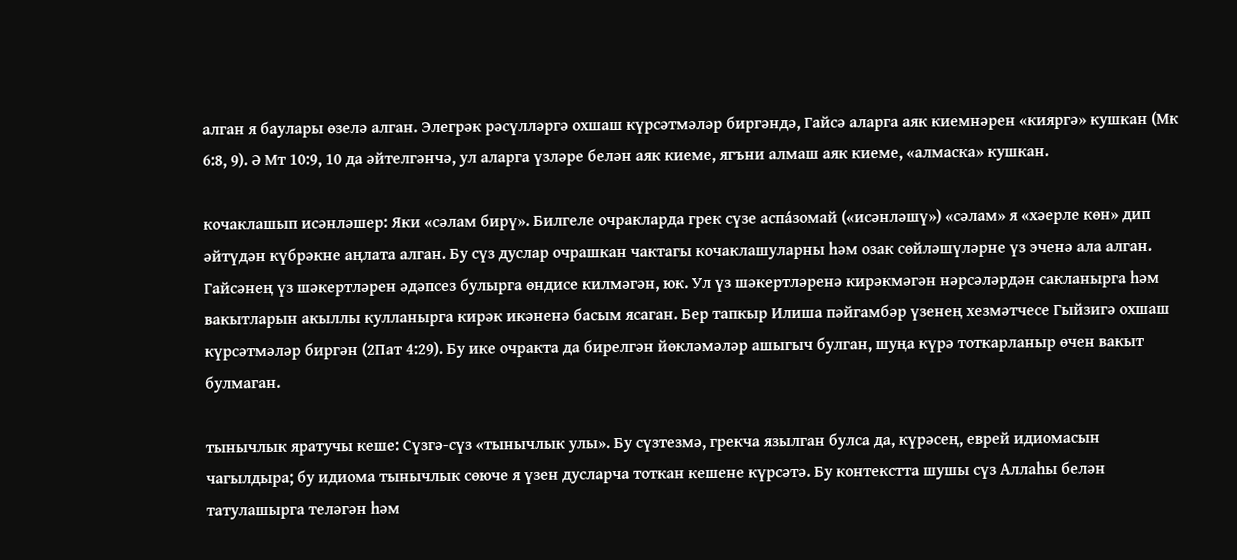алган я баулары өзелә алган. Элегрәк рәсүлләргә охшаш күрсәтмәләр биргәндә, Гайсә аларга аяк киемнәрен «кияргә» кушкан (Мк 6:8, 9). Ә Мт 10:9, 10 да әйтелгәнчә, ул аларга үзләре белән аяк киеме, ягъни алмаш аяк киеме, «алмаска» кушкан.

кочаклашып исәнләшер: Яки «сәлам бирү». Билгеле очракларда грек сүзе аспа́зомай («исәнләшү») «сәлам» я «хәерле көн» дип әйтүдән күбрәкне аңлата алган. Бу сүз дуслар очрашкан чактагы кочаклашуларны һәм озак сөйләшүләрне үз эченә ала алган. Гайсәнең үз шәкертләрен әдәпсез булырга өндисе килмәгән, юк. Ул үз шәкертләренә кирәкмәгән нәрсәләрдән сакланырга һәм вакытларын акыллы кулланырга кирәк икәненә басым ясаган. Бер тапкыр Илиша пәйгамбәр үзенең хезмәтчесе Гыйзигә охшаш күрсәтмәләр биргән (2Пат 4:29). Бу ике очракта да бирелгән йөкләмәләр ашыгыч булган, шуңа күрә тоткарланыр өчен вакыт булмаган.

тынычлык яратучы кеше: Сүзгә-сүз «тынычлык улы». Бу сүзтезмә, грекча язылган булса да, күрәсең, еврей идиомасын чагылдыра; бу идиома тынычлык сөюче я үзен дусларча тоткан кешене күрсәтә. Бу контекстта шушы сүз Аллаһы белән татулашырга теләгән һәм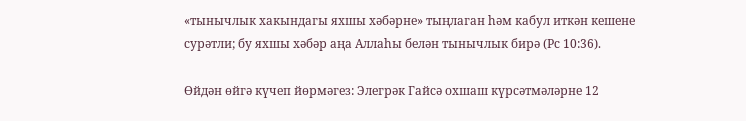«тынычлык хакындагы яхшы хәбәрне» тыңлаган һәм кабул иткән кешене сурәтли; бу яхшы хәбәр аңа Аллаһы белән тынычлык бирә (Рс 10:36).

Өйдән өйгә күчеп йөрмәгез: Элегрәк Гайсә охшаш күрсәтмәләрне 12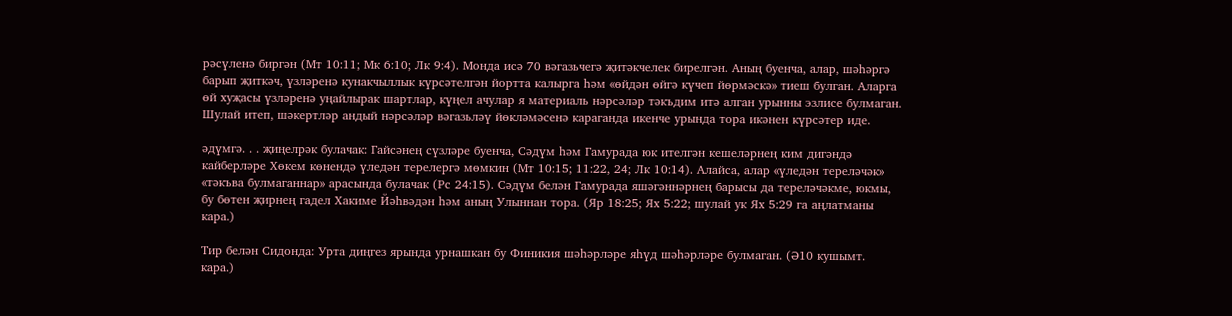рәсүленә биргән (Мт 10:11; Мк 6:10; Лк 9:4). Монда исә 70 вәгазьчегә җитәкчелек бирелгән. Аның буенча, алар, шәһәргә барып җиткәч, үзләренә кунакчыллык күрсәтелгән йортта калырга һәм «өйдән өйгә күчеп йөрмәскә» тиеш булган. Аларга өй хуҗасы үзләренә уңайлырак шартлар, күңел ачулар я материаль нәрсәләр тәкъдим итә алган урынны эзлисе булмаган. Шулай итеп, шәкертләр андый нәрсәләр вәгазьләү йөкләмәсенә караганда икенче урында тора икәнен күрсәтер иде.

әдүмгә. . . җиңелрәк булачак: Гайсәнең сүзләре буенча, Сәдүм һәм Гамурада юк ителгән кешеләрнең ким дигәндә кайберләре Хөкем көнендә үледән терелергә мөмкин (Мт 10:15; 11:22, 24; Лк 10:14). Алайса, алар «үледән тереләчәк» «тәкъва булмаганнар» арасында булачак (Рс 24:15). Сәдүм белән Гамурада яшәгәннәрнең барысы да тереләчәкме, юкмы, бу бөтен җирнең гадел Хакиме Йәһвәдән һәм аның Улыннан тора. (Яр 18:25; Ях 5:22; шулай ук Ях 5:29 га аңлатманы кара.)

Тир белән Сидонда: Урта диңгез ярында урнашкан бу Финикия шәһәрләре яһүд шәһәрләре булмаган. (Ә10 кушымт. кара.)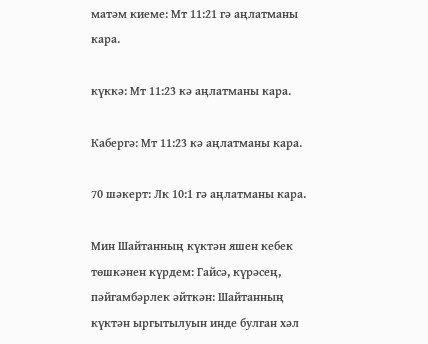матәм киеме: Мт 11:21 гә аңлатманы кара.

күккә: Мт 11:23 кә аңлатманы кара.

Кабергә: Мт 11:23 кә аңлатманы кара.

70 шәкерт: Лк 10:1 гә аңлатманы кара.

Мин Шайтанның күктән яшен кебек төшкәнен күрдем: Гайсә, күрәсең, пәйгамбәрлек әйткән: Шайтанның күктән ыргытылуын инде булган хәл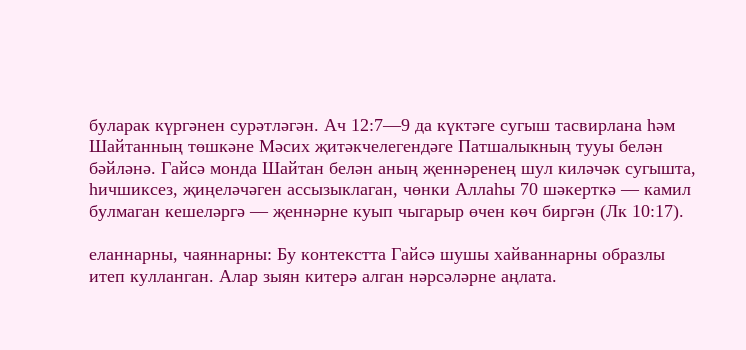буларак күргәнен сурәтләгән. Ач 12:7—9 да күктәге сугыш тасвирлана һәм Шайтанның төшкәне Мәсих җитәкчелегендәге Патшалыкның тууы белән бәйләнә. Гайсә монда Шайтан белән аның җеннәренең шул киләчәк сугышта, һичшиксез, җиңеләчәген ассызыклаган, чөнки Аллаһы 70 шәкерткә — камил булмаган кешеләргә — җеннәрне куып чыгарыр өчен көч биргән (Лк 10:17).

еланнарны, чаяннарны: Бу контекстта Гайсә шушы хайваннарны образлы итеп кулланган. Алар зыян китерә алган нәрсәләрне аңлата.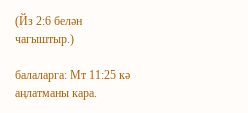(Йз 2:6 белән чагыштыр.)

балаларга: Мт 11:25 кә аңлатманы кара.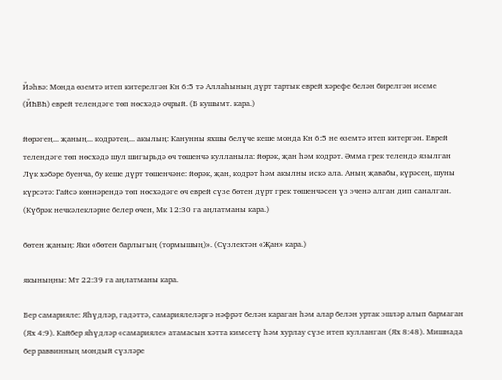Йәһвә: Монда өземтә итеп китерелгән Кн 6:5 тә Аллаһының дүрт тартык еврей хәрефе белән бирелгән исеме (ЙҺВҺ) еврей телендәге төп нөсхәдә очрый. (Б кушымт. кара.)

йөрәгең... җаның... кодрәтең... акылың: Канунны яхшы белүче кеше монда Кн 6:5 не өземтә итеп китергән. Еврей телендәге төп нөсхәдә шул шигырьдә өч төшенчә кулланыла: йөрәк, җан һәм кодрәт. Әмма грек телендә язылган Лүк хәбәре буенча, бу кеше дүрт төшенчәне: йөрәк, җан, кодрәт һәм акылны искә ала. Аның җавабы, күрәсең, шуны күрсәтә: Гайсә көннәрендә төп нөсхәдәге өч еврей сүзе бөтен дүрт грек төшенчәсен үз эченә алган дип саналган. (Күбрәк нечкәлекләрне белер өчен, Мк 12:30 га аңлатманы кара.)

бөтен җаның: Яки «бөтен барлыгың (тормышың)». (Сүзлектән «Җан» кара.)

якыныңны: Мт 22:39 га аңлатманы кара.

Бер самарияле: Яһүдләр, гадәттә, самариялеләргә нәфрәт белән караган һәм алар белән уртак эшләр алып бармаган (Ях 4:9). Кайбер яһүдләр «самарияле» атамасын хәтта кимсетү һәм хурлау сүзе итеп кулланган (Ях 8:48). Мишнада бер раввинның мондый сүзләре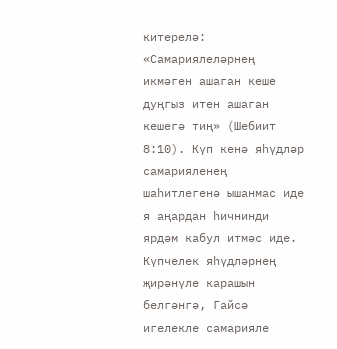китерелә: «Самариялеләрнең икмәген ашаган кеше дуңгыз итен ашаган кешегә тиң» (Шебиит 8:10). Күп кенә яһүдләр самарияленең шаһитлегенә ышанмас иде я аңардан һичнинди ярдәм кабул итмәс иде. Күпчелек яһүдләрнең җирәнүле карашын белгәнгә, Гайсә игелекле самарияле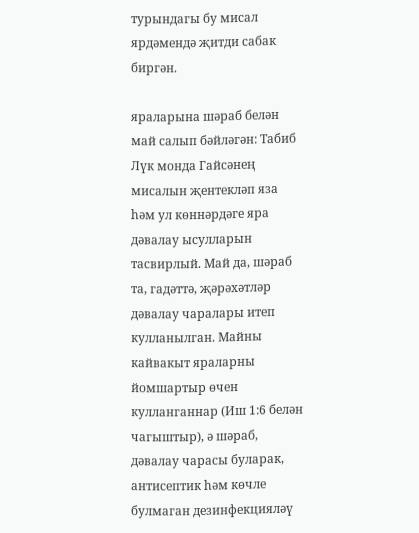турындагы бу мисал ярдәмендә җитди сабак биргән.

яраларына шәраб белән май салып бәйләгән: Табиб Лүк монда Гайсәнең мисалын җентекләп яза һәм ул көннәрдәге яра дәвалау ысулларын тасвирлый. Май да, шәраб та, гадәттә, җәрәхәтләр дәвалау чаралары итеп кулланылган. Майны кайвакыт яраларны йомшартыр өчен кулланганнар (Иш 1:6 белән чагыштыр), ә шәраб, дәвалау чарасы буларак, антисептик һәм көчле булмаган дезинфекцияләү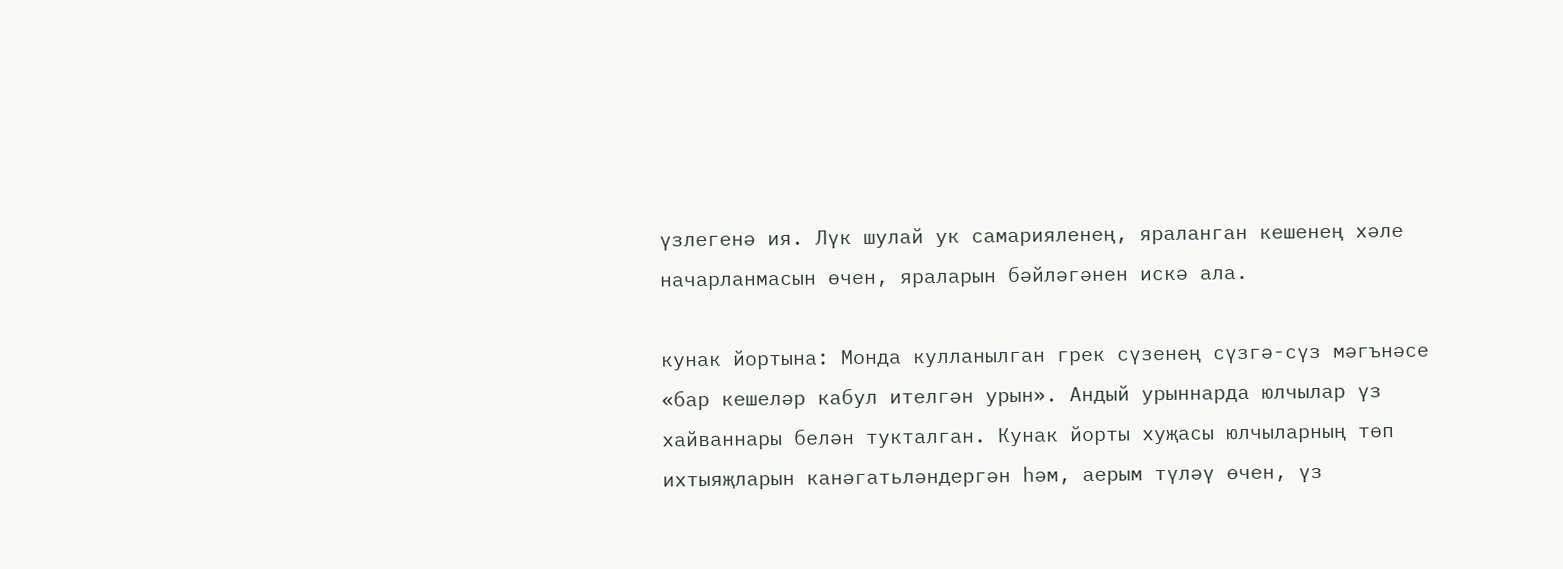үзлегенә ия. Лүк шулай ук самарияленең, яраланган кешенең хәле начарланмасын өчен, яраларын бәйләгәнен искә ала.

кунак йортына: Монда кулланылган грек сүзенең сүзгә-сүз мәгънәсе «бар кешеләр кабул ителгән урын». Андый урыннарда юлчылар үз хайваннары белән тукталган. Кунак йорты хуҗасы юлчыларның төп ихтыяҗларын канәгатьләндергән һәм, аерым түләү өчен, үз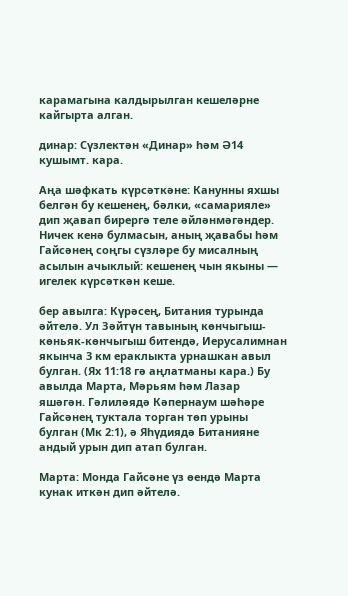карамагына калдырылган кешеләрне кайгырта алган.

динар: Сүзлектән «Динар» һәм Ә14 кушымт. кара.

Аңа шәфкать күрсәткәне: Канунны яхшы белгән бу кешенең, бәлки, «самарияле» дип җавап бирергә теле әйләнмәгәндер. Ничек кенә булмасын, аның җавабы һәм Гайсәнең соңгы сүзләре бу мисалның асылын ачыклый: кешенең чын якыны — игелек күрсәткән кеше.

бер авылга: Күрәсең, Битания турында әйтелә. Ул Зәйтүн тавының көнчыгыш-көньяк-көнчыгыш битендә, Иерусалимнан якынча 3 км ераклыкта урнашкан авыл булган. (Ях 11:18 гә аңлатманы кара.) Бу авылда Марта, Мәрьям һәм Лазар яшәгән. Гәлиләядә Кәпернаум шәһәре Гайсәнең туктала торган төп урыны булган (Мк 2:1), ә Яһүдиядә Битанияне андый урын дип атап булган.

Марта: Монда Гайсәне үз өендә Марта кунак иткән дип әйтелә.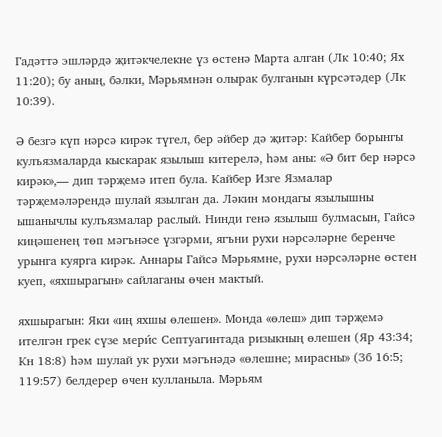Гадәттә эшләрдә җитәкчелекне үз өстенә Марта алган (Лк 10:40; Ях 11:20); бу аның, бәлки, Мәрьямнән олырак булганын күрсәтәдер (Лк 10:39).

Ә безгә күп нәрсә кирәк түгел, бер әйбер дә җитәр: Кайбер борынгы кулъязмаларда кыскарак язылыш китерелә, һәм аны: «Ә бит бер нәрсә кирәк»,— дип тәрҗемә итеп була. Кайбер Изге Язмалар тәрҗемәләрендә шулай язылган да. Ләкин мондагы язылышны ышанычлы кулъязмалар раслый. Нинди генә язылыш булмасын, Гайсә киңәшенең төп мәгънәсе үзгәрми, ягъни рухи нәрсәләрне беренче урынга куярга кирәк. Аннары Гайсә Мәрьямне, рухи нәрсәләрне өстен куеп, «яхшырагын» сайлаганы өчен мактый.

яхшырагын: Яки «иң яхшы өлешен». Монда «өлеш» дип тәрҗемә ителгән грек сүзе мери́с Септуагинтада ризыкның өлешен (Яр 43:34; Кн 18:8) һәм шулай ук рухи мәгънәдә «өлешне; мирасны» (Зб 16:5; 119:57) белдерер өчен кулланыла. Мәрьям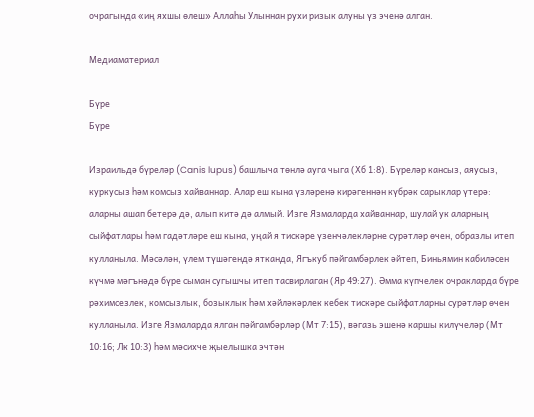очрагында «иң яхшы өлеш» Аллаһы Улыннан рухи ризык алуны үз эченә алган.

Медиаматериал

Бүре
Бүре

Израильдә бүреләр (Canis lupus) башлыча төнлә ауга чыга (Хб 1:8). Бүреләр кансыз, аяусыз, куркусыз һәм комсыз хайваннар. Алар еш кына үзләренә кирәгеннән күбрәк сарыклар үтерә: аларны ашап бетерә дә, алып китә дә алмый. Изге Язмаларда хайваннар, шулай ук аларның сыйфатлары һәм гадәтләре еш кына, уңай я тискәре үзенчәлекләрне сурәтләр өчен, образлы итеп кулланыла. Мәсәлән, үлем түшәгендә ятканда, Ягъкуб пәйгамбәрлек әйтеп, Биньямин кабиләсен күчмә мәгънәдә бүре сыман сугышчы итеп тасвирлаган (Яр 49:27). Әмма күпчелек очракларда бүре рәхимсезлек, комсызлык, бозыклык һәм хәйләкәрлек кебек тискәре сыйфатларны сурәтләр өчен кулланыла. Изге Язмаларда ялган пәйгамбәрләр (Мт 7:15), вәгазь эшенә каршы килүчеләр (Мт 10:16; Лк 10:3) һәм мәсихче җыелышка эчтән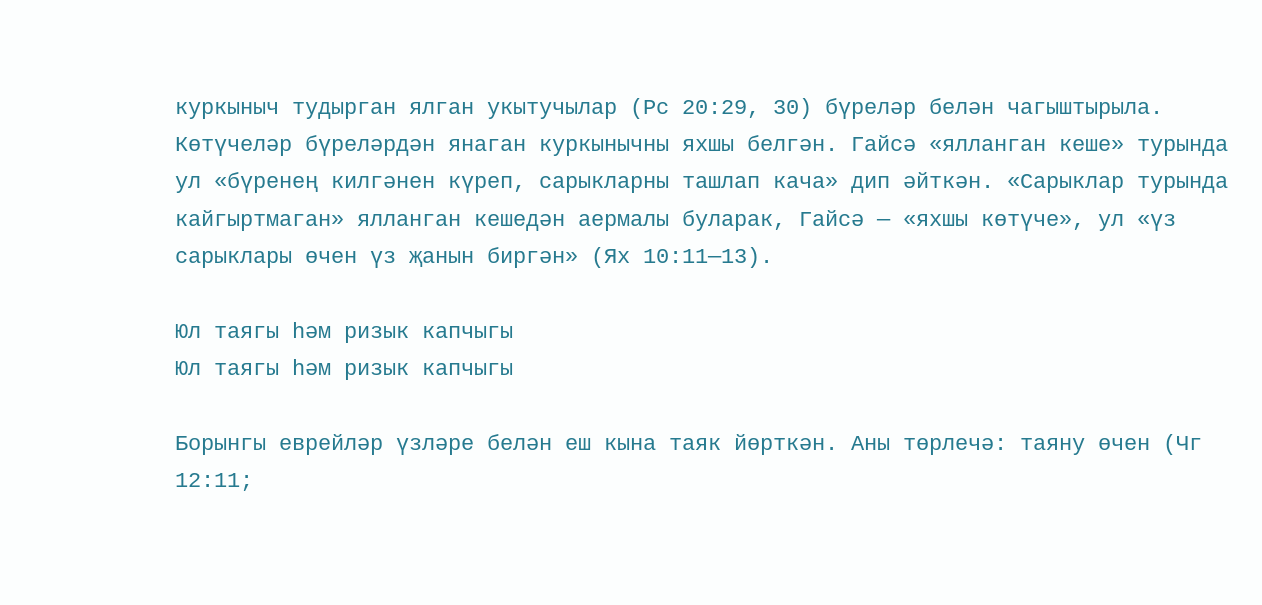куркыныч тудырган ялган укытучылар (Рс 20:29, 30) бүреләр белән чагыштырыла. Көтүчеләр бүреләрдән янаган куркынычны яхшы белгән. Гайсә «ялланган кеше» турында ул «бүренең килгәнен күреп, сарыкларны ташлап кача» дип әйткән. «Сарыклар турында кайгыртмаган» ялланган кешедән аермалы буларак, Гайсә — «яхшы көтүче», ул «үз сарыклары өчен үз җанын биргән» (Ях 10:11—13).

Юл таягы һәм ризык капчыгы
Юл таягы һәм ризык капчыгы

Борынгы еврейләр үзләре белән еш кына таяк йөрткән. Аны төрлечә: таяну өчен (Чг 12:11;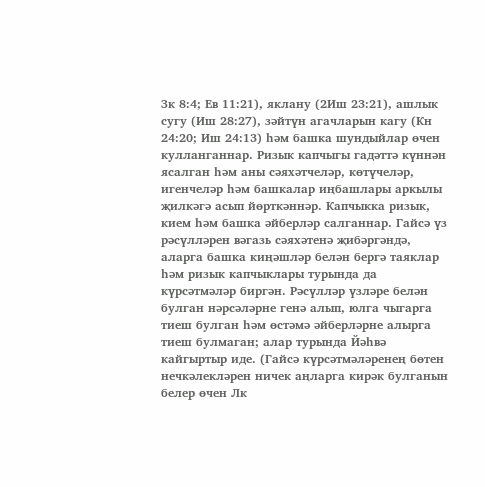Зк 8:4; Ев 11:21), яклану (2Иш 23:21), ашлык сугу (Иш 28:27), зәйтүн агачларын кагу (Кн 24:20; Иш 24:13) һәм башка шундыйлар өчен кулланганнар. Ризык капчыгы гадәттә күннән ясалган һәм аны сәяхәтчеләр, көтүчеләр, игенчеләр һәм башкалар иңбашлары аркылы җилкәгә асып йөрткәннәр. Капчыкка ризык, кием һәм башка әйберләр салганнар. Гайсә үз рәсүлләрен вәгазь сәяхәтенә җибәргәндә, аларга башка киңәшләр белән бергә таяклар һәм ризык капчыклары турында да күрсәтмәләр биргән. Рәсүлләр үзләре белән булган нәрсәләрне генә алып, юлга чыгарга тиеш булган һәм өстәмә әйберләрне алырга тиеш булмаган; алар турында Йәһвә кайгыртыр иде. (Гайсә күрсәтмәләренең бөтен нечкәлекләрен ничек аңларга кирәк булганын белер өчен Лк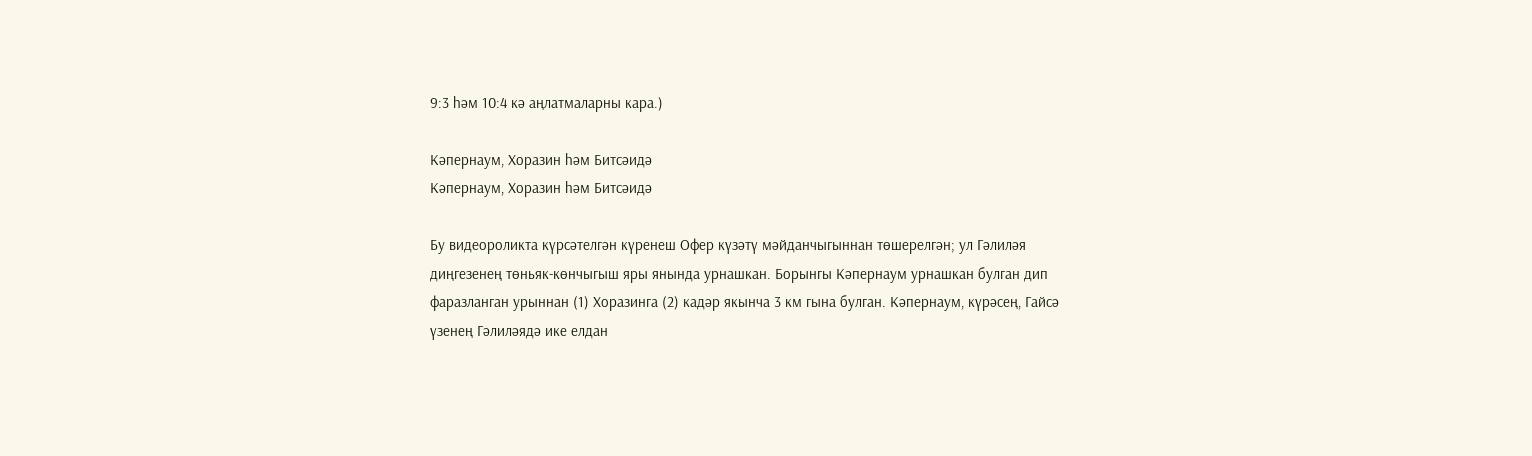9:3 һәм 10:4 кә аңлатмаларны кара.)

Кәпернаум, Хоразин һәм Битсәидә
Кәпернаум, Хоразин һәм Битсәидә

Бу видеороликта күрсәтелгән күренеш Офер күзәтү мәйданчыгыннан төшерелгән; ул Гәлиләя диңгезенең төньяк-көнчыгыш яры янында урнашкан. Борынгы Кәпернаум урнашкан булган дип фаразланган урыннан (1) Хоразинга (2) кадәр якынча 3 км гына булган. Кәпернаум, күрәсең, Гайсә үзенең Гәлиләядә ике елдан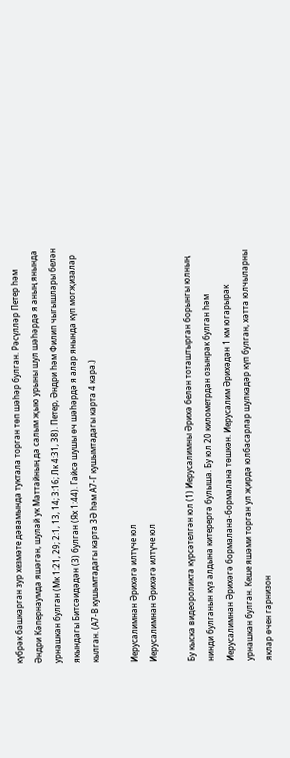күбрәк башкарган зур хезмәте дәвамында туктала торган төп шәһәр булган. Рәсүлләр Петер һәм Әндри Кәпернаумда яшәгән, шулай ук Маттайның да салым җыю урыны шул шәһәрдә я аның янында урнашкан булган (Мк 1:21, 29; 2:1, 13, 14; 3:16; Лк 4:31, 38). Петер, Әндри һәм Филип чыгышлары белән якындагы Битсәидәдән (3) булган (Ях 1:44). Гайсә шушы өч шәһәрдә я алар янында күп могҗизалар кылган. (А7-В кушымтадагы карта 3Ә һәм А7-Г кушымтадагы карта 4 кара.)

Иерусалимнан Әрихәгә илтүче юл
Иерусалимнан Әрихәгә илтүче юл

Бу кыска видеороликта күрсәтелгән юл (1) Иерусалимны Әрихә белән тоташтырган борынгы юлның нинди булганын күз алдына китерергә булыша. Бу юл 20 километрдан озынрак булган һәм Иерусалимнан Әрихәгә бормалана-бормалана төшкән. Иерусалим Әрихәдән 1 км югарырак урнашкан булган. Кеше яшәми торган ул җирдә юлбасарлар шулкадәр күп булган, хәтта юлчыларны яклар өчен гарнизон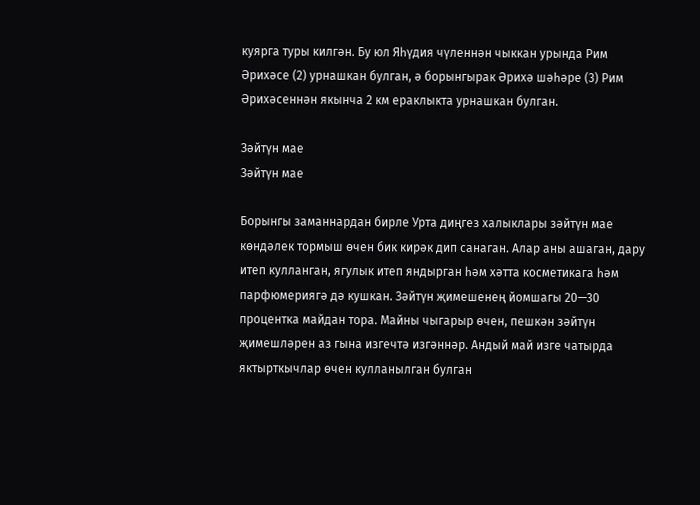куярга туры килгән. Бу юл Яһүдия чүленнән чыккан урында Рим Әрихәсе (2) урнашкан булган, ә борынгырак Әрихә шәһәре (3) Рим Әрихәсеннән якынча 2 км ераклыкта урнашкан булган.

Зәйтүн мае
Зәйтүн мае

Борынгы заманнардан бирле Урта диңгез халыклары зәйтүн мае көндәлек тормыш өчен бик кирәк дип санаган. Алар аны ашаган, дару итеп кулланган, ягулык итеп яндырган һәм хәтта косметикага һәм парфюмериягә дә кушкан. Зәйтүн җимешенең йомшагы 20—30 процентка майдан тора. Майны чыгарыр өчен, пешкән зәйтүн җимешләрен аз гына изгечтә изгәннәр. Андый май изге чатырда яктырткычлар өчен кулланылган булган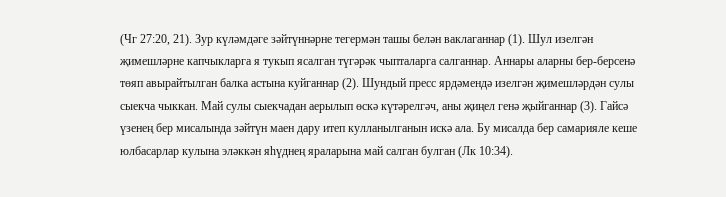(Чг 27:20, 21). Зур күләмдәге зәйтүннәрне тегермән ташы белән ваклаганнар (1). Шул изелгән җимешләрне капчыкларга я тукып ясалган түгәрәк чыпталарга салганнар. Аннары аларны бер-берсенә төяп авырайтылган балка астына куйганнар (2). Шундый пресс ярдәмендә изелгән җимешләрдән сулы сыекча чыккан. Май сулы сыекчадан аерылып өскә күтәрелгәч, аны җиңел генә җыйганнар (3). Гайсә үзенең бер мисалында зәйтүн маен дару итеп кулланылганын искә ала. Бу мисалда бер самарияле кеше юлбасарлар кулына эләккән яһүднең яраларына май салган булган (Лк 10:34).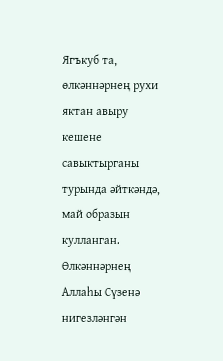Ягъкуб та, өлкәннәрнең рухи яктан авыру кешене савыктырганы турында әйткәндә, май образын кулланган. Өлкәннәрнең Аллаһы Сүзенә нигезләнгән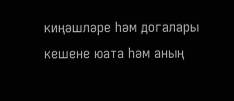киңәшләре һәм догалары кешене юата һәм аның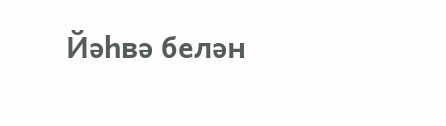Йәһвә белән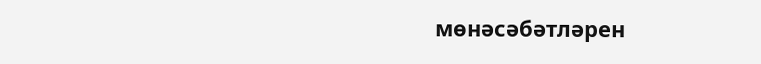мөнәсәбәтләрен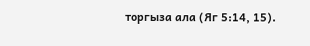торгыза ала (Яг 5:14, 15).